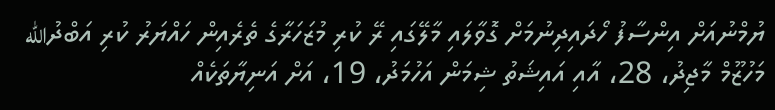ޔުމްނުއަށް އިންސާފު ހޯދައިދިނުމަށް ގޮވާލައި މާލޭގައި ރޭ ކުރި މުޒަހަރާގެ ތެރެއިން ހައްޔަރު ކުރި އަބްދުالله މަހުޒޫމް މާޖިދު، 28، އާއި އައިޝަތު ޝިމަން އަހުމަދު، 19، އަށް އަނިޔާތަކެއް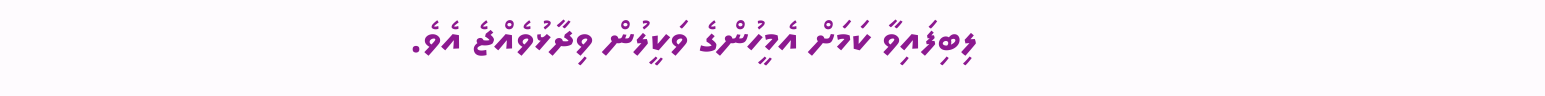ލިބިފައިވާ ކަމަށް އެމީހުންގެ ވަކީލުން ވިދާޅުވެއްޖެ އެވެ.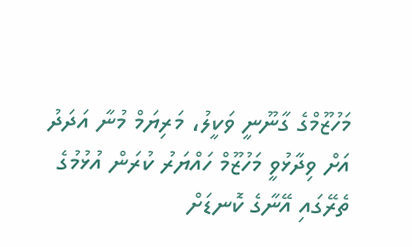މަހުޒޫމްގެ ގާނޫނީ ވަކީލު، މަރިޔަމް މުނާ އަދަދު އަށް ވިދާޅުވީ މަހުޒޫމް ހައްޔަރު ކުރަން އުޅުމުގެ ތެރޭގައި އޭނާގެ ކޮނޑަށް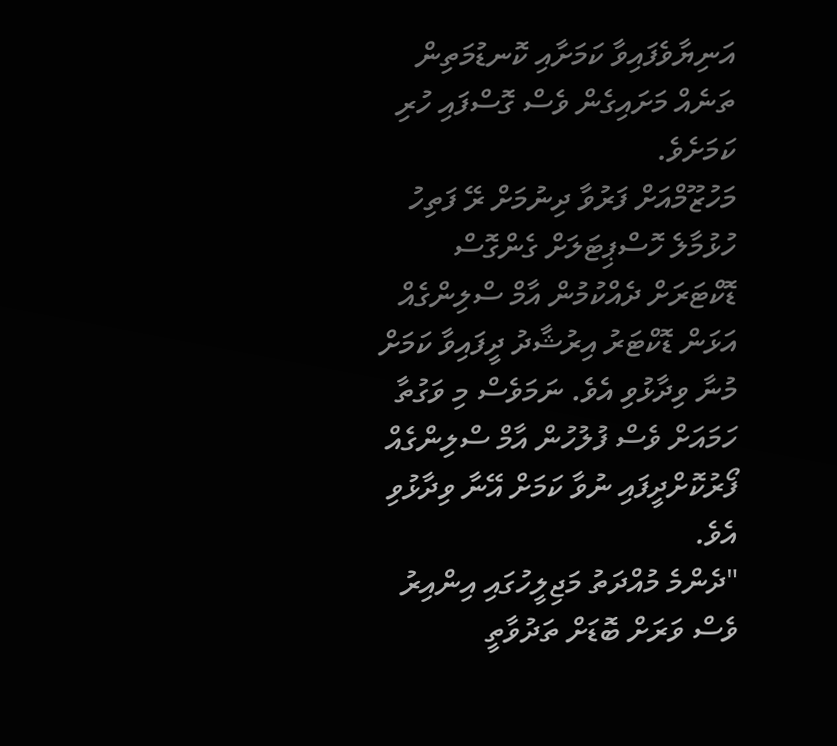އަނިޔާވެފައިވާ ކަމަށާއި ކޮނޑުމަތިން ތަނެއް މަށައިގެން ވެސް ގޮސްފައި ހުރި ކަމަށެވެ.
މަހުޒޫމްއަށް ފަރުވާ ދިނުމަށް ރޭ ފަތިހު ހުޅުމާލެ ހޮސްޕިޓަލަށް ގެންގޮސް ޑޮކްޓަރަށް ދެއްކުމުން އާމް ސްލިންގެއް އަޅަން ޑޮކްޓަރު އިރުޝާދު ދީފައިވާ ކަމަށް މުނާ ވިދާޅުވި އެވެ. ނަމަވެސް މި ވަގުތާ ހަމައަށް ވެސް ފުލުހުން އާމް ސްލިންގެއް ފޯރުކޮށްދީފައި ނުވާ ކަމަށް އޭނާ ވިދާޅުވި އެވެ.
"ދެންމެ މުއްދަތު މަޖިލީހުގައި އިންއިރު ވެސް ވަރަށް ބޮޑަށް ތަދުވާތީ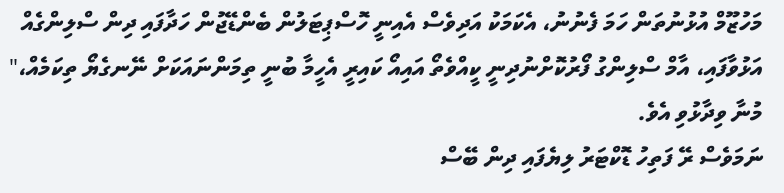މަހުޒޫމް އުޅުނުތަން ހަމަ ފެނުނު، އެކަމަކު އަދިވެސް އެއިނީ ހޮސްޕިޓަލުން ބެންޑޭޖުން ހަދާފައި ދިން ސްލިންގެއް އަޅުވާފައި، އާމް ސްލިންގު ފޯރުކޮށްނުދިނީ ކީއްވެތޯ އައިއޯ ކައިރީ އެހީމާ ބުނީ ތިމަންނައަކަށް ނޭނގެޔޯ ތިކަމެއް،" މުނާ ވިދާޅުވި އެވެ.
ނަމަވެސް ރޭ ފަތިހު ޑޮކްޓަރު ލިޔެފައި ދިން ބޭސް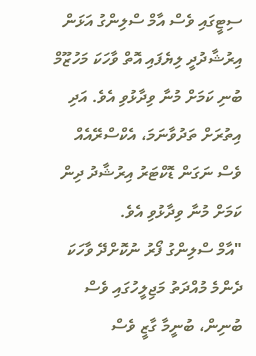ސިޓީގައި ވެސް އާމް ސްލިންގު އަޅަން އިރުޝާދުދީ ލިޔެފައި އޮތް ވާހަކަ މަހުޒޫމް ބުނި ކަމަށް މުނާ ވިދާޅުވި އެވެ. އަދި އިތުރަށް ތަދުވާނަމަ، އެކްސްރޭއެއް ވެސް ނަގަން ޑޮކްޓަރު އިރުޝާދު ދިން ކަމަށް މުނާ ވިދާޅުވި އެވެ.
"އާމް ސްލިންގު ފޯރު ނުކޮށްދޭ ވާހަކަ ދެންމެ މުއްދަތު މަޖިލީހުގައި ވެސް ބުނިން، ބުނީމާ ގާޒީ ވެސް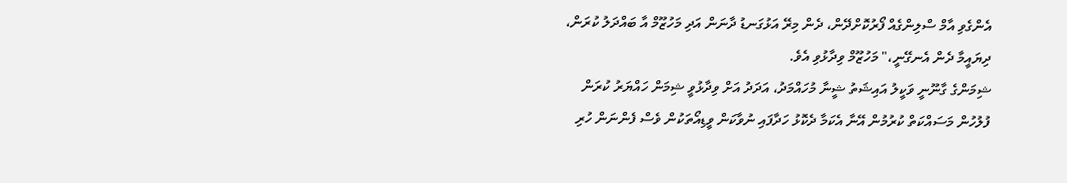އެންގެވި އާމް ސްލިންގެއް ފޯރުކޮށްދޭން، ދެން މިރޭ އަޅުގަނޑު ދާނަން އަދި މަހުޒޫމް އާ ބައްދަލު ކުރަން، ދިޔައީމާ ދެން އެނގޭނީ،" މަހުޒޫމް ވިދާޅުވި އެވެ.
ޝިމަންގެ ގާނޫނީ ވަކީލު އައިޝަތު ޝީނާ މުހައްމަދު، އަދަދު އަށް ވިދާޅުވީ ޝިމަން ހައްޔަރު ކުރަން ފުލުހުން މަސައްކަތް ކުރުމުން އޭނާ އެކަމާ ދެކޮޅު ހަދާފައި ނުވާކަން ވީޑިއޯތަކުން ވެސް ފެންނަން ހުރި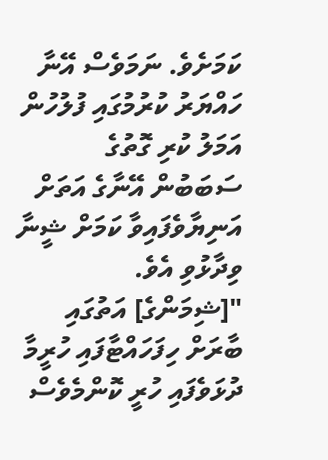ކަމަށެވެ. ނަމަވެސް އޭނާ ހައްޔަރު ކުރުމުގައި ފުލުހުން އަމަލު ކުރި ގޮތުގެ ސަބަބުން އޭނާގެ އަތަށް އަނިޔާވެފައިވާ ކަމަށް ޝީނާ ވިދާޅުވި އެވެ.
"[ޝިމަންގެ] އަތުގައި ބާރަށް ހިފަހައްޓާފައި ހުރީމާ ދުޅަވެފައި ހުރީ ކޮންމެވެސް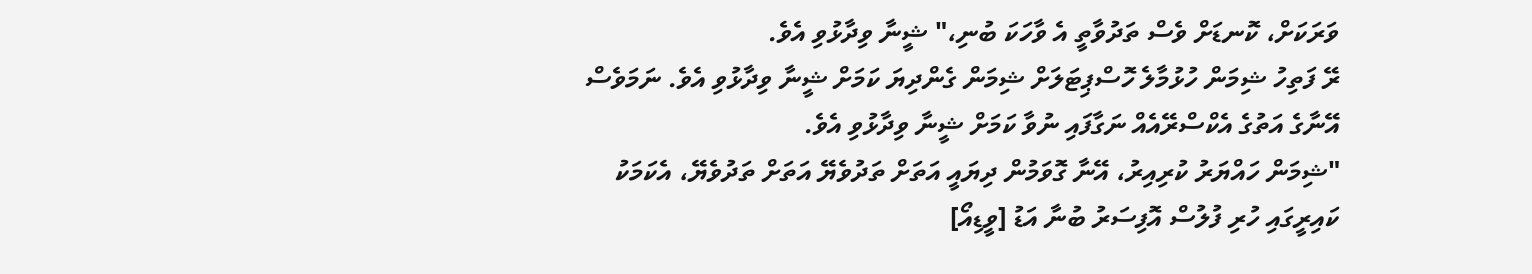ވަރަކަށް، ކޮނޑަށް ވެސް ތަދުވާތީ އެ ވާހަކަ ބުނި،" ޝީނާ ވިދާޅުވި އެވެ.
ރޭ ފަތިހު ޝިމަން ހުޅުމާލެ ހޮސްޕިޓަލަށް ޝިމަން ގެންދިޔަ ކަމަށް ޝީނާ ވިދާޅުވި އެވެ. ނަމަވެސް އޭނާގެ އަތުގެ އެކްސްރޭއެއް ނަގާފައި ނުވާ ކަމަށް ޝީނާ ވިދާޅުވި އެވެ.
"ޝިމަން ހައްޔަރު ކުރިއިރު، އޭނާ ގޮވަމުން ދިޔައީ އަތަށް ތަދުވެޔޭ އަތަށް ތަދުވެޔޭ، އެކަމަކު ކައިރީގައި ހުރި ފުލުސް އޮފިސަރު ބުނާ އަޑު [ވީޑިއޯ]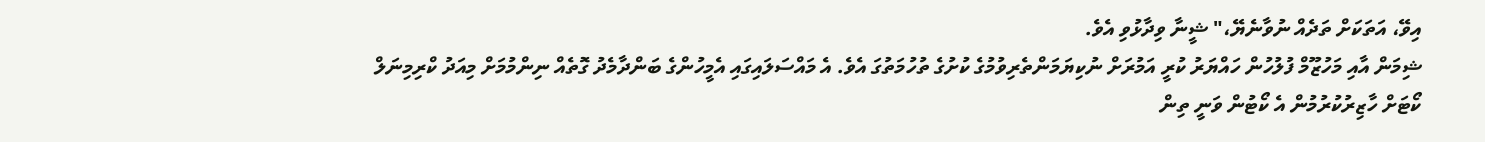އިވޭ، އަތަކަށް ތަދެއް ނުވާނެޔޭ،" ޝީނާ ވިދާޅުވި އެވެ.
ޝިމަން އާއި މަހުޒޫމް ފުލުހުން ހައްޔަރު ކުރީ އަމުރަށް ނުކިޔަމަންތެރިވުމުގެ ކުށުގެ ތުހުމަތުގަ އެވެ. އެ މައްސަލައިގައި އެމީހުންގެ ބަންދާމެދު ގޮތެއް ނިންމުމަށް މިއަދު ކްރިމިނަލް ކޯޓަށް ހާޒިރުކުރުމުން އެ ކޯޓުން ވަނީ ތިން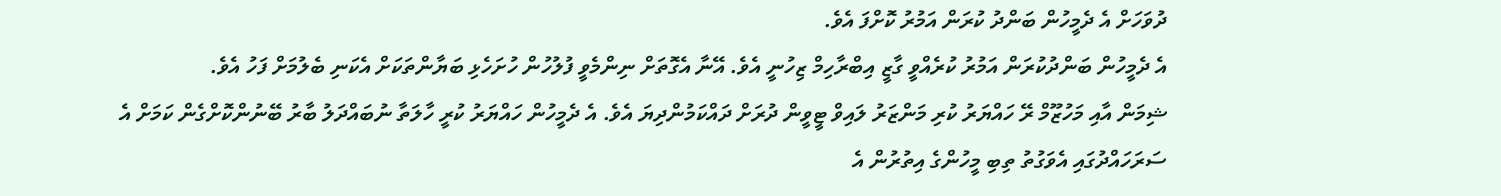ދުވަހަށް އެ ދެމީހުން ބަންދު ކުރަން އަމުރު ކޮށްފަ އެވެ.
އެ ދެމީހުން ބަންދުކުރަން އަމުރު ކުރެއްވީ ގާޒީ އިބްރާހިމް ޒިހުނީ އެވެ. އޭނާ އެގޮތަށް ނިންމެވީ ފުލުހުން ހުށަހެޅި ބަޔާންތަކަށް އެކަނި ބެލުމަށް ފަހު އެވެ.
ޝިމަން އާއި މަހުޒޫމް ރޭ ހައްޔަރު ކުރި މަންޒަރު ލައިވް ޓީވީން ދުރަށް ދައްކަމުންދިޔަ އެވެ. އެ ދެމީހުން ހައްޔަރު ކުރީ ހާލަތާ ނުބައްދަލު ބާރު ބޭނުންކޮށްގެން ކަމަށް އެ ސަރަހައްދުގައި އެވަގުތު ތިބި މީހުންގެ އިތުރުން އެ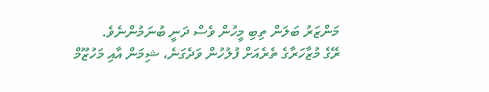މަންޒަރު ބަލަން ތިބި މީހުން ވެސް ދަނީ ބުނަމުންނެވެ.
ރޭގެ މުޒާހަރާގެ ތެރެއަށް ފުލުހުން ވަދެގަނެ، ޝިމަން އާއި މަހުޒޫމް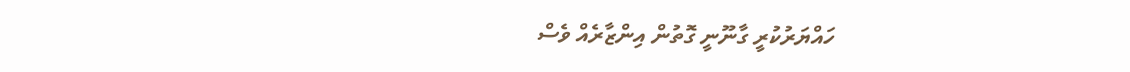ހައްޔަރުކުރީ ގާނޫނީ ގޮތުން އިންޒާރެއް ވެސް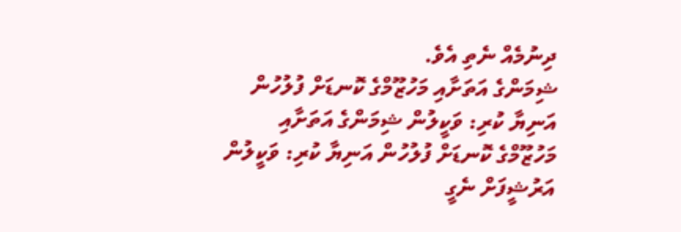ދިނުމެއް ނެތި އެވެ.
ޝިމަންގެ އަތަށާއި މަހުޒޫމްގެ ކޮނޑަށް ފުލުހުން އަނިޔާ ކުރި: ވަކީލުން ޝިމަންގެ އަތަށާއި މަހުޒޫމްގެ ކޮނޑަށް ފުލުހުން އަނިޔާ ކުރި: ވަކީލުން
އަރުޝީފަށް ނެގީ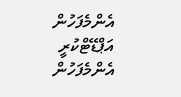އެންމެފަހުން އަޕްޑޭޓްކުރީ
އެންމެފަހުން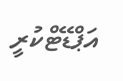އަޕްޑޭޓްކުރީ